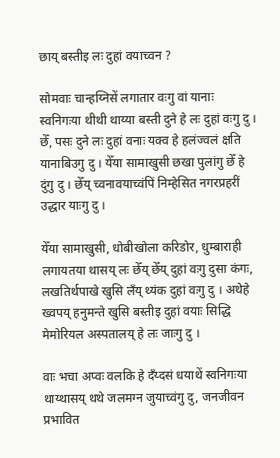छाय् बस्तीइ लः दुहां वयाच्वन ?

सोमवाः चान्हय्निसें लगातार वःगु वां यानाः स्वनिगःया थीथी थाय्या बस्ती दुने हे लः दुहां वःगु दु । छेँ, पसः दुने लः दुहां वनाः यक्व हे हलंज्वलं क्षति यानाबिउगु दु । येँया सामाखुसी छखा पुलांगु छेँ हे दुंगु दु । छेँय् च्वनावयाच्वंपिं निम्हेसित नगरप्रहरीं उद्धार याःगु दु ।

येँया सामाखुसी, धोबीखोला करिडोर, धुम्बाराही लगायतया थासय् लः छेँय् छेँय् दुहां वःगु दुसा कंगः, लखतिर्थपाखे खुसि लँय् थ्यंक दुहां वःगु दु । अथेहे ख्वपय् हनुमन्ते खुसि बस्तीइ दुहां वयाः सिद्धि मेमोरियल अस्पतालय् हे लः जाःगु दु ।

वाः भचा अप्वः वलकि हे दँय्दसं धयाथें स्वनिगःया थाय्थासय् थथे जलमग्न जुयाच्वंगु दु, जनजीवन प्रभावित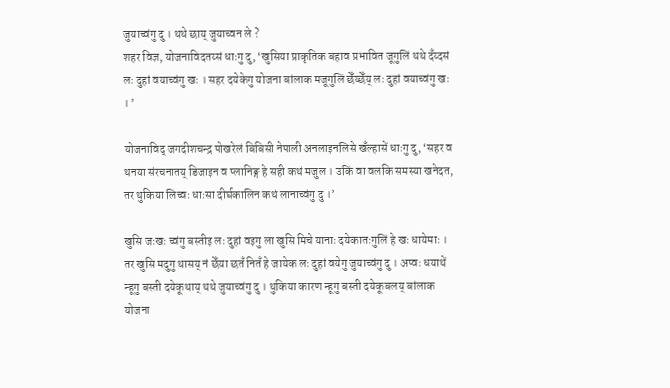जुयाच्वंगु दु । थथे छाय् जुयाच्वन ले ?
शहर विज्ञ, योजनाविदतय्सं धाःगु दु, ‘खुसिया प्राकृतिक बहाव प्रभावित जूगुलिं थथे दँय्दसं लः दुहां वयाच्वंगु खः । सहर दयेकेगु योजना बांलाक मजूगुलिं छेँय्छेँय् लः दुहां वयाच्वंगु खः । ’

योजनाविद् जगदीशचन्द्र पोखरेलं बिबिसी नेपाली अनलाइनलिसे खँल्हासें धाःगु दु, ‘सहर व थनया संरचनातय् डिजाइन व प्लानिङ्ग हे सही कथं मजुल । उकिं वा वलकि समस्या खनेदत, तर थुकिया लिच्वः धाःसा दीर्घकालिन कथं लानाच्वंगु दु ।’

खुसि जःखः च्वंगु बस्तीइ लः दुहां वइगु ला खुसि मिचे यानाः दयेकातःगुलिं हे खः धायेमाः । तर खुसि मदुगु थासय् नं छेँया छतँ नितँ हे जायेक लः दुहां वयेगु जुयाच्वंगु दु । अप्वः धयाथें न्हूगु बस्ती दयेकूथाय् थथे जुयाच्वंगु दु । थुकिया कारण न्हूगु बस्ती दयेकूबलय् बांलाक योजना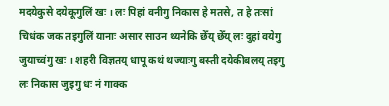मदयेकुसे दयेकूगुलिं खः । लः पिहां वनीगु निकास हे मतसे, त हे तःसां चिधंक जक तइगुलिं यानाः असार साउन थ्यनेकि छेँय् छेँय् लः दुहां वयेगु जुयाच्वंगु खः । शहरी विज्ञतय् धापू कथं थज्याःगु बस्ती दयेकीबलय् तइगु लः निकास जुइगु धः नं गाक्क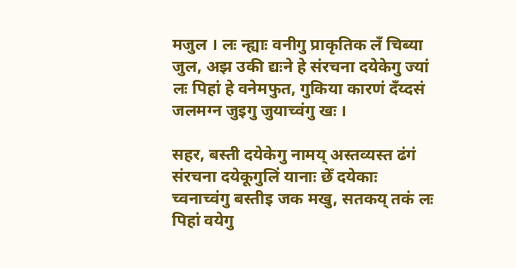मजुल । लः न्ह्याः वनीगु प्राकृतिक लँ चिब्या जुल, अझ उकी द्यःने हे संरचना दयेकेगु ज्यां लः पिहां हे वनेमफुत, गुकिया कारणं दँय्दसं जलमग्न जुइगु जुयाच्वंगु खः ।

सहर, बस्ती दयेकेगु नामय् अस्तव्यस्त ढंगं संरचना दयेकूगुलिं यानाः छेँ दयेकाः च्वनाच्वंगु बस्तीइ जक मखु, सतकय् तकं लः पिहां वयेगु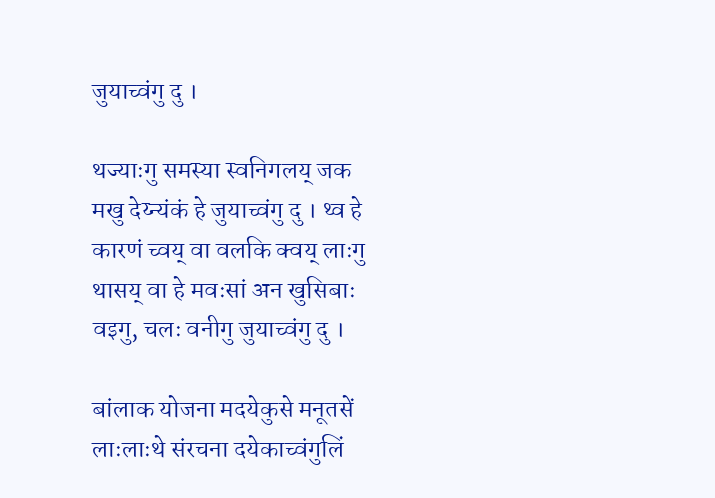जुयाच्वंगु दु ।

थज्याःगु समस्या स्वनिगलय् जक मखु देय्न्यंकं हे जुयाच्वंगु दु । थ्व हे कारणं च्वय् वा वलकि क्वय् लाःगु थासय् वा हे मवःसां अन खुसिबाः वइगु, चलः वनीगु जुयाच्वंगु दु ।

बांलाक योजना मदयेकुसे मनूतसें लाःलाःथे संरचना दयेकाच्वंगुलिं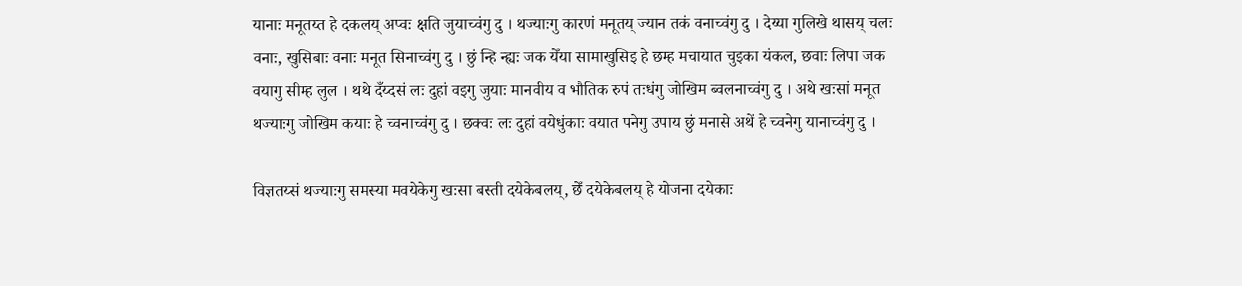यानाः मनूतय्त हे दकलय् अप्वः क्षति जुयाच्वंगु दु । थज्याःगु कारणं मनूतय् ज्यान तकं वनाच्वंगु दु । देय्या गुलिखे थासय् चलः वनाः, खुसिबाः वनाः मनूत सिनाच्वंगु दु । छुं न्हि न्ह्यः जक येँया सामाखुसिइ हे छम्ह मचायात चुइका यंकल, छवाः लिपा जक वयागु सीम्ह लुल । थथे दँय्दसं लः दुहां वइगु जुयाः मानवीय व भौतिक रुपं तःधंगु जोखिम ब्वलनाच्वंगु दु । अथे खःसां मनूत थज्याःगु जोखिम कयाः हे च्वनाच्वंगु दु । छक्वः लः दुहां वयेधुंकाः वयात पनेगु उपाय छुं मनासे अथें हे च्वनेगु यानाच्वंगु दु ।

विज्ञतय्सं थज्याःगु समस्या मवयेकेगु खःसा बस्ती दयेकेबलय्, छेँ दयेकेबलय् हे योजना दयेकाः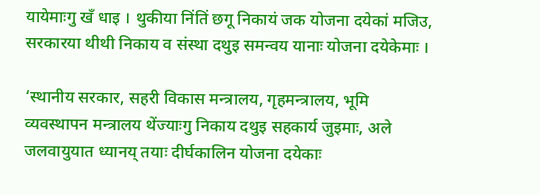यायेमाःगु खँ धाइ । थुकीया निंतिं छगू निकायं जक योजना दयेकां मजिउ, सरकारया थीथी निकाय व संस्था दथुइ समन्वय यानाः योजना दयेकेमाः ।

‘स्थानीय सरकार, सहरी विकास मन्त्रालय, गृहमन्त्रालय, भूमि व्यवस्थापन मन्त्रालय थेंज्याःगु निकाय दथुइ सहकार्य जुइमाः, अले जलवायुयात ध्यानय् तयाः दीर्घकालिन योजना दयेकाः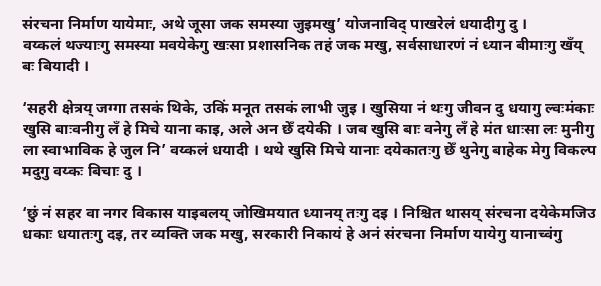संरचना निर्माण यायेमाः, अथे जूसा जक समस्या जुइमखु’ योजनाविद् पाखरेलं धयादीगु दु ।
वय्कलं थज्याःगु समस्या मवयेकेगु खःसा प्रशासनिक तहं जक मखु, सर्वसाधारणं नं ध्यान बीमाःगु खँय् बः बियादी ।

‘सहरी क्षेत्रय् जग्गा तसकं थिके, उकिं मनूत तसकं लाभी जुइ । खुसिया नं थःगु जीवन दु धयागु ल्वःमंकाः खुसि बाःवनीगु लँ हे मिचे याना काइ, अले अन छेँ दयेकी । जब खुसि बाः वनेगु लँ हे मंत धाःसा लः मुनीगु ला स्वाभाविक हे जुल नि’ वय्कलं धयादी । थथे खुसि मिचे यानाः दयेकातःगु छेँ थुनेगु बाहेक मेगु विकल्प मदुगु वय्कः बिचाः दु ।

‘छुं नं सहर वा नगर विकास याइबलय् जोखिमयात ध्यानय् तःगु दइ । निश्चित थासय् संरचना दयेकेमजिउ धकाः धयातःगु दइ, तर व्यक्ति जक मखु, सरकारी निकायं हे अनं संरचना निर्माण यायेगु यानाच्वंगु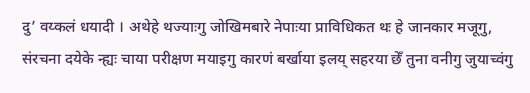दु’ वय्कलं धयादी । अथेहे थज्याःगु जोखिमबारे नेपाःया प्राविधिकत थः हे जानकार मजूगु, संरचना दयेके न्ह्यः चाया परीक्षण मयाइगु कारणं बर्खाया इलय् सहरया छेँ तुना वनीगु जुयाच्वंगु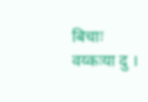बिचाः वय्कःया दु ।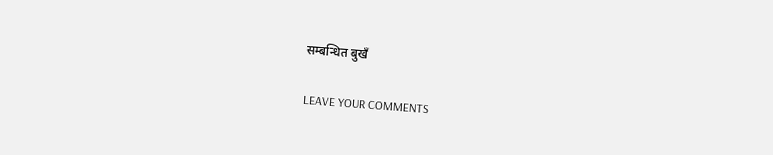सम्बन्धित बुखँ

LEAVE YOUR COMMENTS